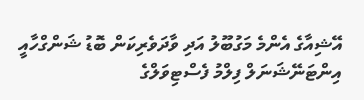އޭޝިއާގެ އެންމެ މަގުބޫލު އަދި ވާދަވެރިކަން ބޮޑު ޝަންގްހާއީ އިންޓަނޭޝަނަލް ފިލްމު ފެސްޓިވަލްގެ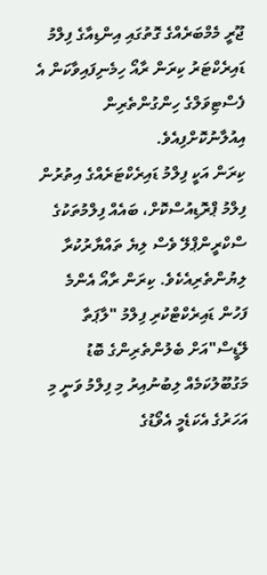ޖޫރީ މެމްބަރެއްގެ ގޮތުގައި އިންޑިއާގެ ފިލްމު ޑައިރެކްޓަރު ކިރަން ރާއޯ ހިމެނިފައިވާކަން އެ ފެސްޓިވަލްގެ ހިންގުންތެރިން އިއުލާނުކޮށްފިއެވެ.
ކިރަން އަކީ ފިލްމު ޑައިރެކްޓަރެއްގެ އިތުރުން ފިލްމު ޕްރޮޑިއުސްކޮށް، ބައެއް ފިލްމުތަކުގެ ސްކްރީންޕްލޭ ވެސް ލިޔެ ތައްޔާރުކުރާ ލިޔުންތެރިއެކެވެ. ކިރަން ރާއޯ އެންމެ ފަހުން ޑައިރެކްޓްކުރި ފިލްމު "ލާޕަތާ ލޭޑީސް"އަށް ބެލުންތެރިންގެ ބޮޑު މަގުބޫލުކަމެއް ލިބުނުއިރު މި ފިލްމު ވަނީ މި އަހަރުގެ އެކަޑެމީ އެވޯޑުގެ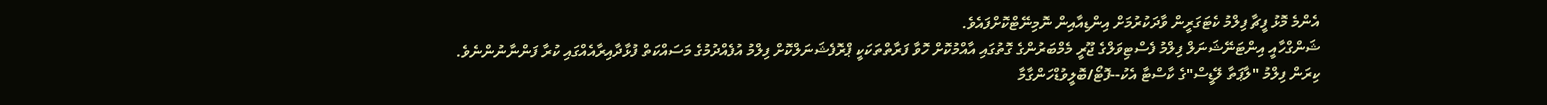އެންމެ މޮޅު ފީޗާ ފިލްމު ކެޓަގަރީން ވާދަކުރުމަށް އިންޑިއާއިން ނޮމިނޭޓްކޮށްފައެވެ.
ޝަންގްހާއީ އިންޓަނޭޝަނަލް ފިލްމު ފެސްޓިވަލްގެ ޖޫރީ މެމްބަރުންގެ ގޮތުގައި އާއްމުކޮށް ހޮވާ ފަރާތްތަކަކީ ޕްރޮފެޝަނަލްކޮށް ފިލްމު އުފެއްދުމުގެ މަސައްކަތް ފުޅާދާއިރާއެއްގައި ކުރާ ފަންނާނުންނެވެ.
ކިރަން ފިލްމު "ލާޕަތާ ލޭޑީސް"ގެ ކާސްޓާ އެކު--ފޮޓޯ/ބޮލީވުޑްހަންގާމާ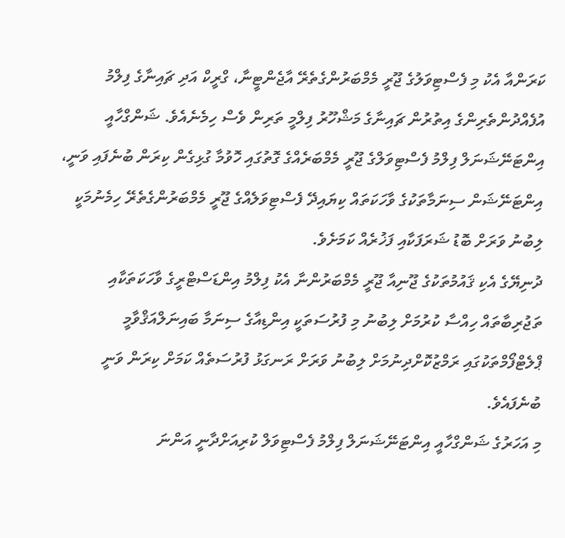ކަރަންއާ އެކު މި ފެސްޓިވަލުގެ ޖޫރީ މެމްބަރުންގެތެރޭ އާޖެންޓީނާ، ގްރީކް އަދި ޗައިނާގެ ފިލްމު އުފެއްދުންތެރިންގެ އިތުރުން ޗައިނާގެ މަޝްހޫރު ފިލްމީ ތަރިން ވެސް ހިމެނެއެވެ. ޝަންގްހާއީ އިންޓަނޭޝަނަލް ފިލްމު ފެސްޓިވަލްގެ ޖޫރީ މެމްބަރެއްގެ ގޮތުގައި ހޮވުމާ ގުޅިގެން ކިރަން ބުނެފައި ވަނީ، އިންޓަނޭޝަން ސިނަމާތަކުގެ ވާހަކަތައް ކިޔައިދޭ ފެސްޓިވަލެއްގެ ޖޫރީ މެމްބަރުންގެތެރޭ ހިމެނުމަކީ ލިބުނު ވަރަށް ބޮޑު ޝަރަފަކާއި ފަޚުރެއް ކަމަށެވެ.
ދުނިޔޭގެ އެކި ޤައުމުތަކުގެ ޖޫނިއާ ޖޫރީ މެމްބަރުންނާ އެކު ފިލްމު އިންޑަސްޓްރީގެ ވާހަކަތަކާއި ތަޖުރިބާތައް ހިއްސާ ކުރުމަށް ލިބުނު މި ފުރުސަތަކީ އިންޑިއާގެ ސިނަމާ ބައިނަލްއަޤްވާމީ ޕްލެޓްފޯމްތަކުގައި ރަމްޒުކޮށްދިނުމަށް ލިބުނު ވަރަށް ރަނގަޅު ފުރުސަތެއް ކަމަށް ކިރަން ވަނީ ބުނެފައެވެ.
މި އަހަރުގެ ޝަންގްހާއީ އިންޓަނޭޝަނަލް ފިލްމު ފެސްޓިވަލް ކުރިއަށްދާނީ އަންނަ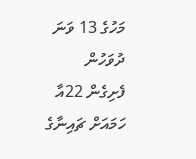މަހުގެ 13 ވަނަ ދުވަހުން ފެށިގެން 22އާ ހަމައަށް ޗައިނާގެ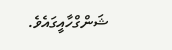ޝަންގްހާއީގައެވެ.